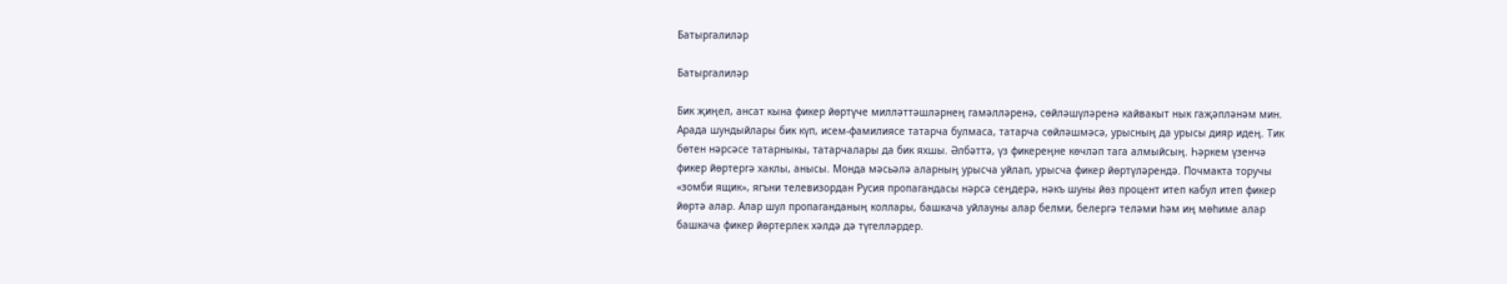Батыргалиләр

Батыргалиләр

Бик җиңел, ансат кына фикер йөртүче милләттәшләрнең гамәлләренә, сөйләшүләренә кайвакыт нык гаҗәпләнәм мин. Арада шундыйлары бик күп, исем-фамилиясе татарча булмаса, татарча сөйләшмәсә, урысның да урысы дияр идең. Тик бөтен нәрсәсе татарныкы, татарчалары да бик яхшы. Әлбәттә, үз фикереңне көчләп тага алмыйсың. Һәркем үзенчә фикер йөртергә хаклы, анысы. Монда мәсьәлә аларның урысча уйлап, урысча фикер йөртүләрендә. Почмакта торучы «зомби ящик», ягъни телевизордан Русия пропагандасы нәрсә сеңдерә, нәкъ шуны йөз процент итеп кабул итеп фикер йөртә алар. Алар шул пропаганданың коллары, башкача уйлауны алар белми, белергә теләми һәм иң мөһиме алар башкача фикер йөртерлек хәлдә дә түгелләрдер.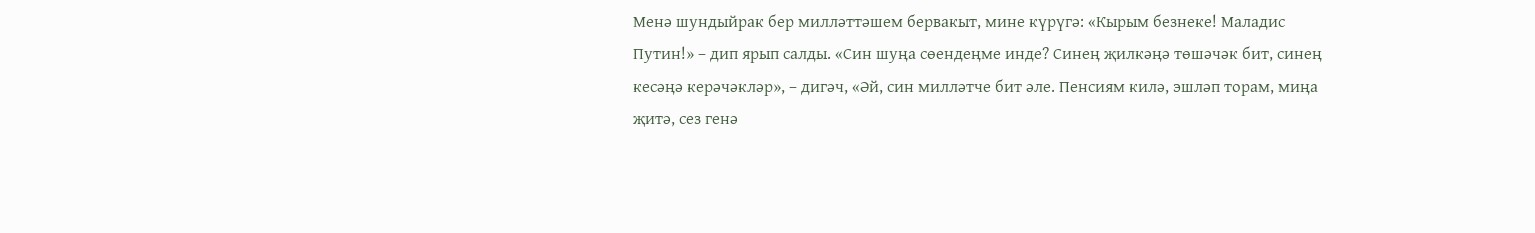Менә шундыйрак бер милләттәшем бервакыт, мине күрүгә: «Кырым безнеке! Маладис Путин!» – дип ярып салды. «Син шуңа сөендеңме инде? Синең җилкәңә төшәчәк бит, синең кесәңә керәчәкләр», – дигәч, «Әй, син милләтче бит әле. Пенсиям килә, эшләп торам, миңа җитә, сез генә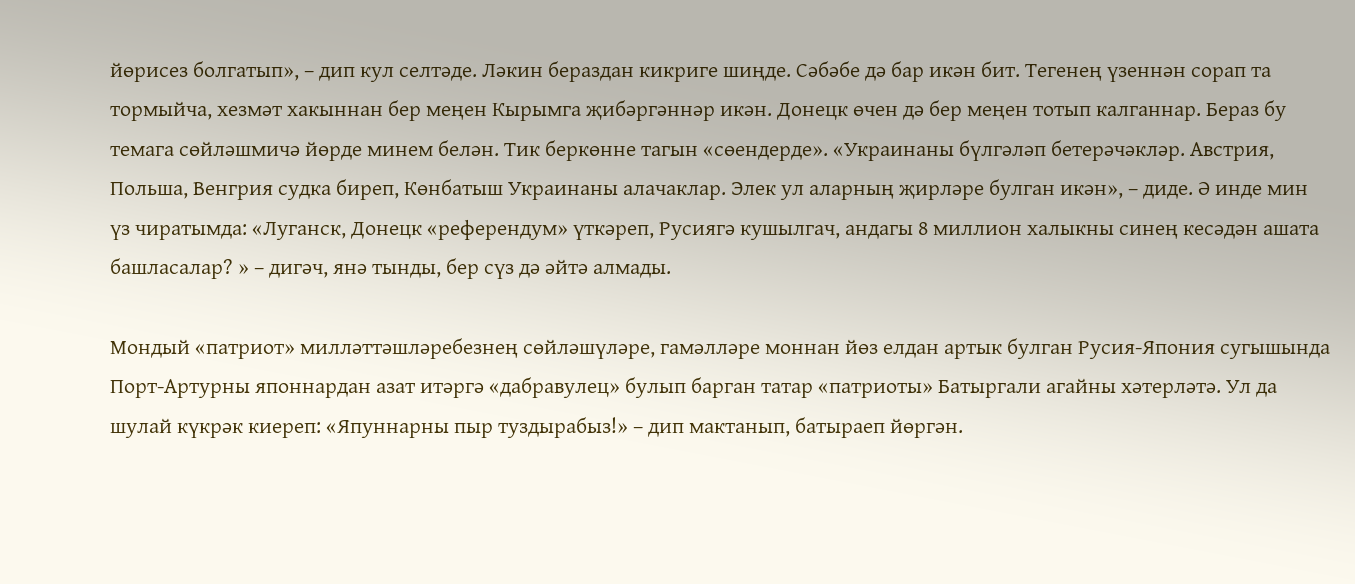йөрисез болгатып», – дип кул селтәде. Ләкин бераздан кикриге шиңде. Сәбәбе дә бар икән бит. Тегенең үзеннән сорап та тормыйча, хезмәт хакыннан бер меңен Кырымга җибәргәннәр икән. Донецк өчен дә бер меңен тотып калганнар. Бераз бу темага сөйләшмичә йөрде минем белән. Тик беркөнне тагын «сөендерде». «Украинаны бүлгәләп бетерәчәкләр. Австрия, Польша, Венгрия судка биреп, Көнбатыш Украинаны алачаклар. Элек ул аларның җирләре булган икән», – диде. Ә инде мин үз чиратымда: «Луганск, Донецк «референдум» үткәреп, Русиягә кушылгач, андагы 8 миллион халыкны синең кесәдән ашата башласалар? » – дигәч, янә тынды, бер сүз дә әйтә алмады.

Мондый «патриот» милләттәшләребезнең сөйләшүләре, гамәлләре моннан йөз елдан артык булган Русия-Япония сугышында Порт-Артурны японнардан азат итәргә «дабравулец» булып барган татар «патриоты» Батыргали агайны хәтерләтә. Ул да шулай күкрәк киереп: «Япуннарны пыр туздырабыз!» – дип мактанып, батыраеп йөргән.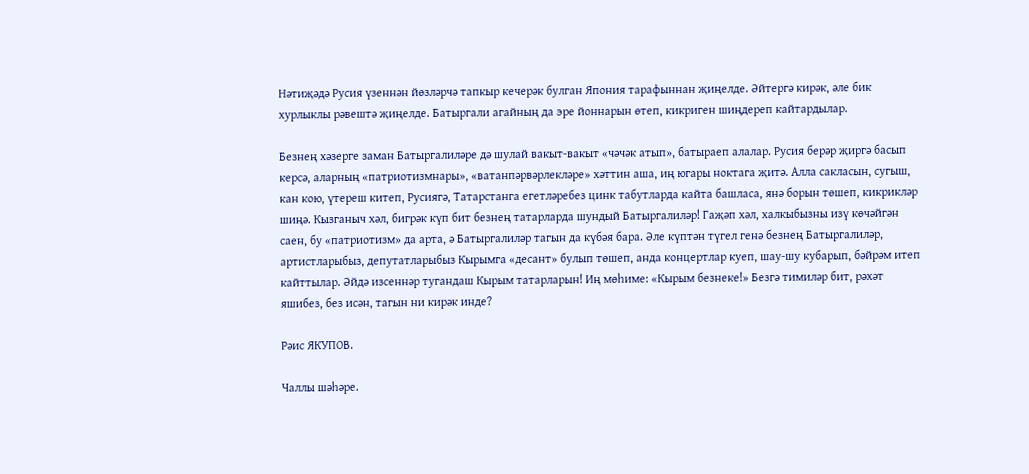Нәтиҗәдә Русия үзеннән йөзләрчә тапкыр кечерәк булган Япония тарафыннан җиңелде. Әйтергә кирәк, әле бик хурлыклы рәвештә җиңелде. Батыргали агайның да эре йоннарын өтеп, кикриген шиңдереп кайтардылар.

Безнең хәзерге заман Батыргалиләре дә шулай вакыт-вакыт «чәчәк атып», батыраеп алалар. Русия берәр җиргә басып керсә, аларның «патриотизмнары», «ватанпәрвәрлекләре» хәттин аша, иң югары ноктага җитә. Алла сакласын, сугыш, кан кою, үтереш китеп, Русиягә, Татарстанга егетләребез цинк табутларда кайта башласа, янә борын төшеп, кикрикләр шиңә. Кызганыч хәл, бигрәк күп бит безнең татарларда шундый Батыргалиләр! Гаҗәп хәл, халкыбызны изү көчәйгән саен, бу «патриотизм» да арта, ә Батыргалиләр тагын да күбәя бара. Әле күптән түгел генә безнең Батыргалиләр, артистларыбыз, депутатларыбыз Кырымга «десант» булып төшеп, анда концертлар куеп, шау-шу кубарып, бәйрәм итеп кайттылар. Әйдә изсеннәр тугандаш Кырым татарларын! Иң мөһиме: «Кырым безнеке!» Безгә тимиләр бит, рәхәт яшибез, без исән, тагын ни кирәк инде?

Рәис ЯКУПОВ.

Чаллы шәһәре.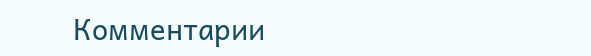Комментарии